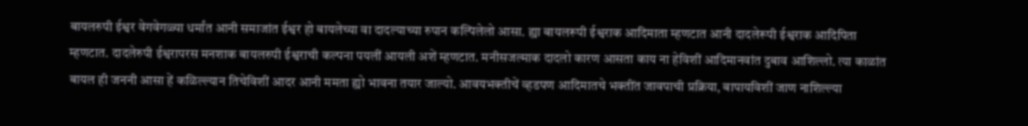बायलरुपी ईश्वर वेगवेगळ्या धर्मांत आनी समाजांत ईश्वर हो बायलेच्या वा दादल्याच्या रुपान कल्पिलेलो आसा. ह्या बायलरूपी ईश्वराक आदिमाता म्हणटात आनी दादलेरूपी ईश्वराक आदिपिता म्हणटात. दादलेरुपी ईश्वरापरस मनशाक बायलरुपी ईश्वराची कल्पना पयलीं आयली अशें म्हणटात. मनीसजल्माक दादलो कारण आसता काय ना हेविशीं आदिमानवांत दुबाव आशिल्लो. त्या काळांत बायल ही जननी आसा हें कळिल्ल्यान तिचेविशीं आदर आनी ममता ह्यो भावना तयार जाल्यो. आवयभक्तीचें व्हडपण आदिमातचे भक्तींत जावपाची प्रक्रिया, बापायविशीं जाण नाशिल्ल्या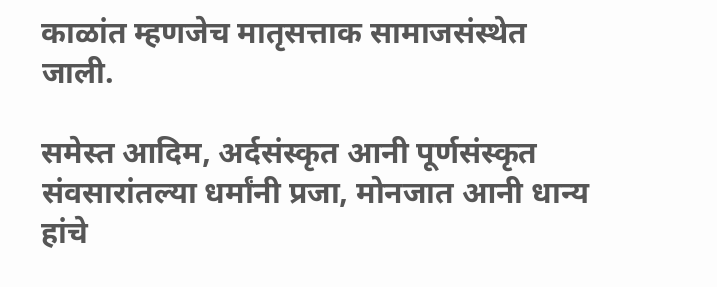काळांत म्हणजेच मातृसत्ताक सामाजसंस्थेत जाली.

समेस्त आदिम, अर्दसंस्कृत आनी पूर्णसंस्कृत संवसारांतल्या धर्मांनी प्रजा, मोनजात आनी धान्य हांचे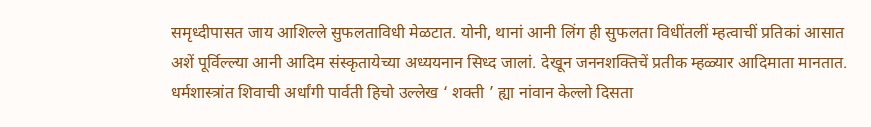समृध्दीपासत जाय आशिल्ले सुफलताविधी मेळटात. योनी, थानां आनी लिंग ही सुफलता विधींतलीं म्हत्वाचीं प्रतिकां आसात अशें पूर्विल्ल्या आनी आदिम संस्कृतायेच्या अध्ययनान सिध्द जालां. देखून जननशक्तिचें प्रतीक म्हळ्यार आदिमाता मानतात. धर्मशास्त्रांत शिवाची अर्धांगी पार्वती हिचो उल्लेख ‘ शक्ती ’ ह्या नांवान केल्लो दिसता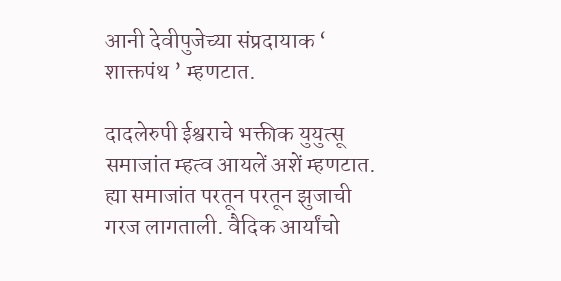आनी देवीपुजेच्या संप्रदायाक ‘ शाक्तपंथ ’ म्हणटात.

दादलेरुपी ईश्वराचे भक्तीक युयुत्सू समाजांत म्हत्व आयलें अशें म्हणटात. ह्या समाजांत परतून परतून झुजाची गरज लागताली. वैदिक आर्यांचो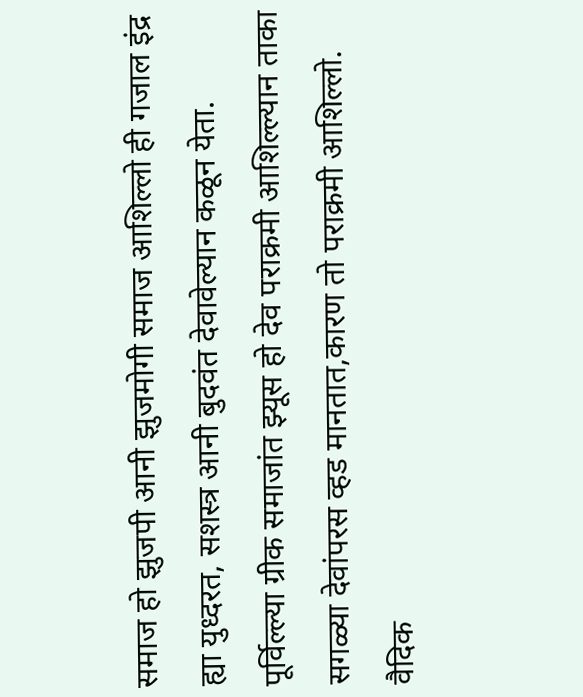समाज हो झुजपी आनी झुजमोगी समाज आशिल्लो ही गजाल इंद्र ह्या युध्दरत, सशस्त्र आनी बुदवंत देवावेल्यान कळून येता. पूर्विल्ल्या ग्रीक समाजांत झ्यूस हो देव पराक्रमी आशिल्ल्यान ताका सगळ्या देवांपरस व्हड मानतात,कारण तो पराक्रमी आशिल्लो. वैदिक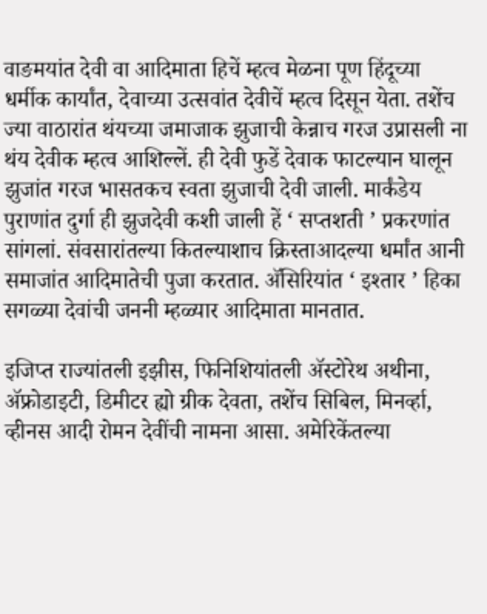वाङमयांत देवी वा आदिमाता हिचें म्हत्व मेळना पूण हिंदूच्या धर्मीक कार्यांत, देवाच्या उत्सवांत देवीचें म्हत्व दिसून येता. तशेंच ज्या वाठारांत थंयच्या जमाजाक झुजाची केन्नाच गरज उप्रासली ना थंय देवीक म्हत्व आशिल्लें. ही देवी फुडें देवाक फाटल्यान घालून झुजांत गरज भासतकच स्वता झुजाची देवी जाली. मार्कंडेय पुराणांत दुर्गा ही झुजदेवी कशी जाली हें ‘ सप्तशती ’ प्रकरणांत सांगलां. संवसारांतल्या कितल्याशाच क्रिस्ताआदल्या धर्मांत आनी समाजांत आदिमातेची पुजा करतात. ॲसिरियांत ‘ इश्तार ’ हिका सगळ्या देवांची जननी म्हळ्यार आदिमाता मानतात.

इजिप्त राज्यांतली इझीस, फिनिशियांतली ॲस्टोरेथ अथीना, ॲफ्रोडाइटी, डिमीटर ह्यो ग्रीक देवता, तशेंच सिबिल, मिनर्व्हा, व्हीनस आदी रोमन देवींची नामना आसा. अमेरिकेंतल्या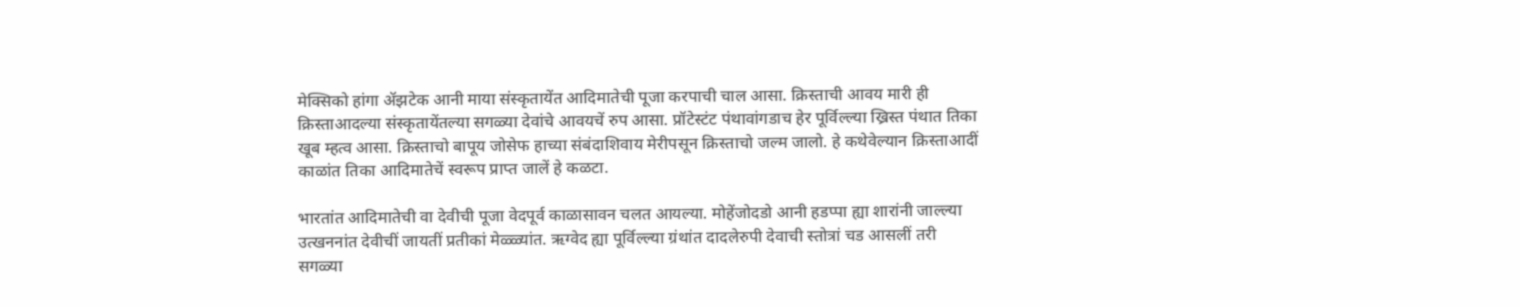मेक्सिको हांगा ॲझटेक आनी माया संस्कृतायेंत आदिमातेची पूजा करपाची चाल आसा. क्रिस्ताची आवय मारी ही क्रिस्ताआदल्या संस्कृतायेंतल्या सगळ्या देवांचे आवयचें रुप आसा. प्रॉटेस्टंट पंथावांगडाच हेर पूर्विल्ल्या ख्रिस्त पंथात तिका खूब म्हत्व आसा. क्रिस्ताचो बापूय जोसेफ हाच्या संबंदाशिवाय मेरीपसून क्रिस्ताचो जल्म जालो. हे कथेवेल्यान क्रिस्ताआदीं काळांत तिका आदिमातेचें स्वरूप प्राप्त जालें हे कळटा.

भारतांत आदिमातेची वा देवीची पूजा वेदपूर्व काळासावन चलत आयल्या. मोहेंजोदडो आनी हडप्पा ह्या शारांनी जाल्ल्या उत्खननांत देवीचीं जायतीं प्रतीकां मेळ्ळ्यांत. ऋग्वेद ह्या पूर्विल्ल्या ग्रंथांत दादलेरुपी देवाची स्तोत्रां चड आसलीं तरी सगळ्या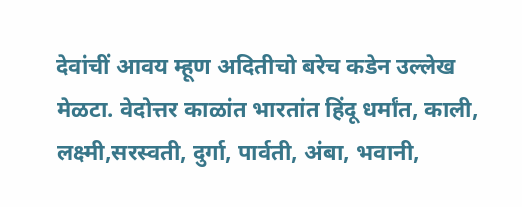देवांचीं आवय म्हूण अदितीचो बरेच कडेन उल्लेख मेळटा. वेदोत्तर काळांत भारतांत हिंदू धर्मांत, काली, लक्ष्मी,सरस्वती, दुर्गा, पार्वती, अंबा, भवानी,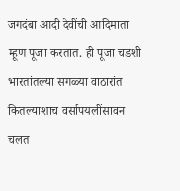जगदंबा आदी देवींची आदिमाता म्हूण पूजा करतात. ही पूजा चडशी भारतांतल्या सगळ्या वाठारांत कितल्याशाच वर्सापयलींसावन चलत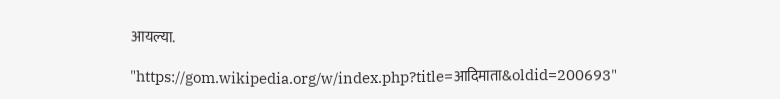आयल्या.

"https://gom.wikipedia.org/w/index.php?title=आदिमाता&oldid=200693"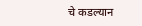चे कडल्यान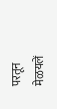परतून मेळयलें